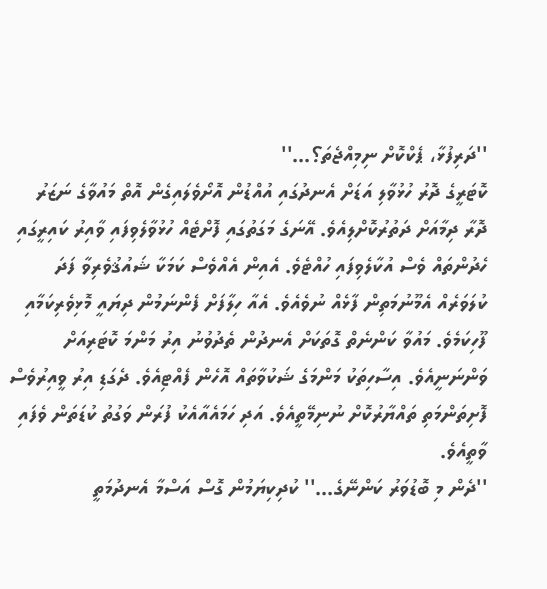''ދަރިފުޅާ، ޕެކްކޮށް ނިމިއްޖެތަ؟...''
ކޮޓަރީގެ ދޮރު ހުޅުވާލި އަޑަށް އެނދުގައި އުއްޑުން އޮށޯވެލައިގެން އޮތް މައުވާގެ ނަޒަރު ދޮރާ ދިމާއަށް ދަތުރުކޮށްލިއެވެ. އޭނަގެ މަގަތުގައި ފޮށްޓެއް ހުޅުވާލެވިފައި ވާއިރު ކައިރީގައި ހެދުންތައް ވެސް އުކާލެވިފައި ހުއްޓެވެ. އެއިން އެއްވެސް ކަމަކާ ޝައުޤުވެރިވާ ފަދަ ކުލަވަރެއް އެމޫނުމަތިން ފާޅެއް ނުވެއެވެ. އެއާ ހިލާފަށް ފެންނަމުން ދިޔައީ މޮޅިވެރިކަމާއި ފޫހިކަމެވެ. މައުވާ ކަންނެތް ގޮތަކަށް އެނދުން ތެދުވުނު އިރު މަންމަ ކޮޓަރިއަށް ވަންނަނީއެވެ. އިސާހިތަކު މަންމަގެ ޝަކުވާތައް އޮހެން ފެއްޓިއެވެ. ދެގަޑި އިރު ވީއިރުވެސް ފޮށިތަންމަތި ތައްޔާރުކޮށް ނުނިމޭތީއެވެ. އަދި ހަމައެއާއެކު ފުރަން ވަގުތު ކުޑަތަން ވެފައި ވާތީއެވެ.
''ދެން މި ބޮޑުވަރު ކަންނޭގެ...'' ކުދިކިޔަމުން ގޮސް އަސްމާ އެނދުމަތީ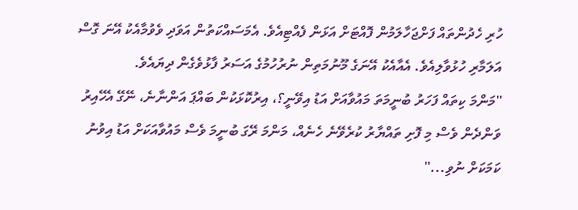ހުރި ހެދުންތައް ފަށްޖަހާލަމުން ފޮއްޓަށް އަޅަން ފެއްޓިއެވެ. އެމަސައްކަތުން އަވަދި ވެވުމާއެކު އޭނަ ގޮސް އަލަމާރި ހުޅުވާލިއެވެ. އެއާއެކު އޭނަގެ މޫނުމަތިން ނުރުހުމުގެ އަސަރު ފާޅުވެގެން ދިޔައެވެ.
''މަންމަ ކިތައް ފަހަރު ބުނީމަތަ މައުވާއަށް އަޑު އިވޭނީ؟، އިރުކޮޅަކުން ބައްޕަ އަންނާނެ، ނޭގޭ އެހޭއިރު ވަންދެން ވެސް މި ފޮށި ތައްޔާރު ކުރެވޭނެ ހެނެއް، މަންމަ ރޭގަ ބުނީމަ ވެސް މައުވާއަކަށް އަޑު އިވުނު ކަމަކަށް ނުވި...''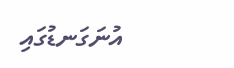އުނަގަނޑުގައި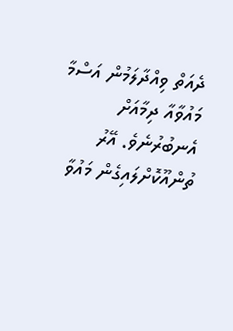ދެއަތް ވިއްދާލަމުން އަސްމާ މައުވާއާ ދިމާއަށް އެނބުރުނެވެ. އޭރު ތުންއޫކޮށްލައިގެން މައުވާ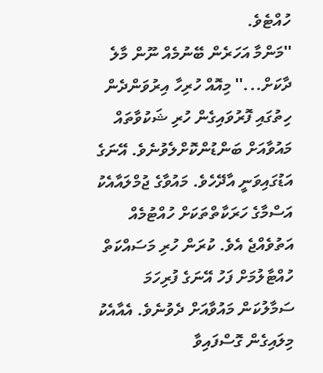ހުއްޓެވެ.
''މަންމާ އަހަރެން ބޭނުމެއް ނޫން މާލެ ދާކަށް...'' މިއޮއް ހުރިހާ އިރުވަންދެން ހިތުގައި ފޮރުވައިގެން ހުރި ޝަކުވާތައް މައުވާއަށް ބަންޑުންކޮށްލެވުނެވެ. އޭނަގެ އަޑުގައިވަނީ އާދޭހެވެ. މައުވާގެ ޖުމްލައާއެކު އަސްމާގެ ހަރަކާތްތަކަށް ހުއްޓުމެއް އަތުވެއްޖެ އެވެ. ކުރަން ހުރި މަސައްކަތް ހުއްޓާލުމަށް ފަހު އޭނަގެ ފުރިހަމަ ސަމާލުކަން މައުވާއަށް ދެވުނެވެ. އެއާއެކު މިލައިގެން ގޮސްފައިވާ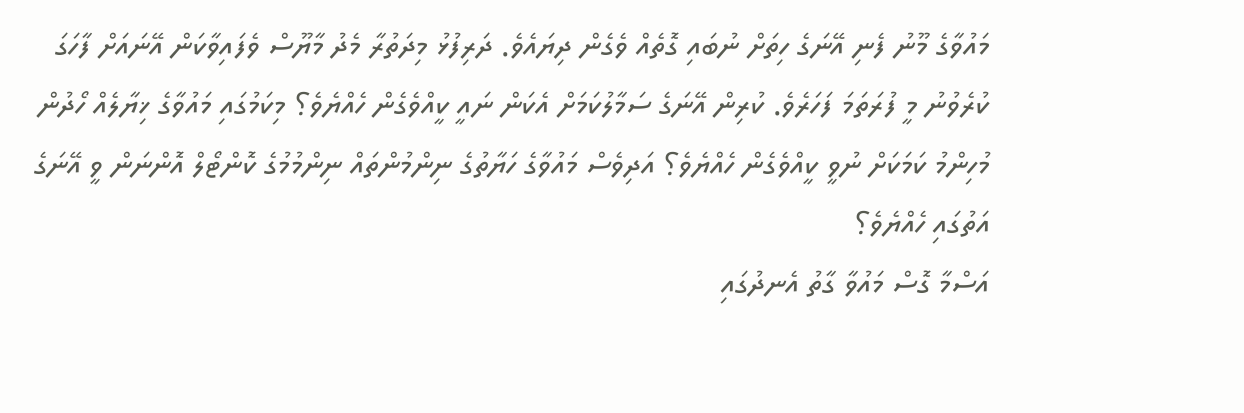މައުވާގެ މޫނު ފެނި އޭނަގެ ހިތަށް ނުބައި ގޮތެއް ވެގެން ދިޔައެވެ. ދަރިފުޅު މިދަތުރާ މެދު މާޔޫސް ވެފައިވާކަން އޭނައަށް ފާހަގަ ކުރެވުނު މީ ފުރަތަމަ ފަހަރެވެ. ކުރިން އޭނަގެ ސަމާލުކަމަށް އެކަން ނައީ ކީއްވެގެން ހެއްޔެވެ؟ މިކަމުގައި މައުވާގެ ޚިޔާލެއް ހޯދުން މުހިންމު ކަމަކަށް ނުވީ ކީއްވެގެން ހެއްޔެވެ؟ އަދިވެސް މައުވާގެ ހަޔާތުގެ ނިންމުންތައް ނިންމުމުގެ ކޮންޓޯލް އޮންނަން ވީ އޭނަގެ އަތުގައި ހެއްޔެވެ؟
އަސްމާ ގޮސް މައުވާ ގާތު އެނދުގައި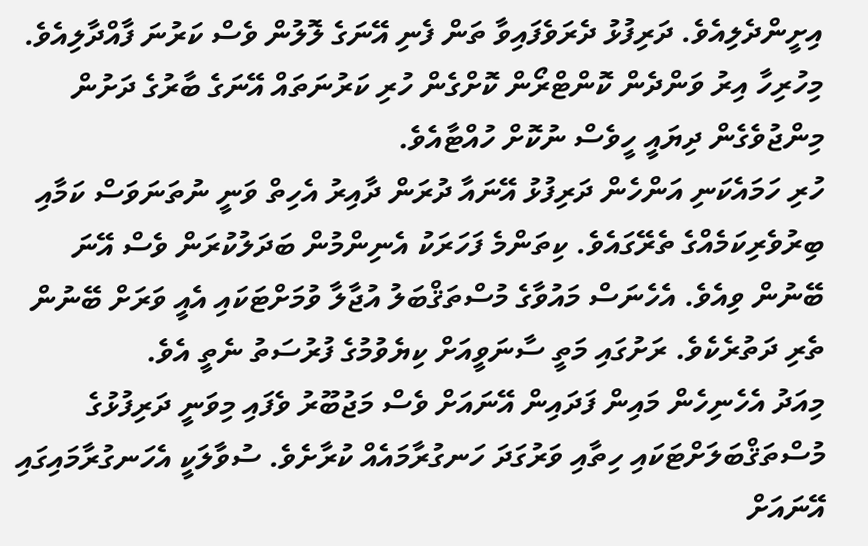އިށީންދެލިއެވެ. ދަރިފުޅު ދެރަވެފައިވާ ތަން ފެނި އޭނަގެ ލޮލުން ވެސް ކަރުނަ ފާއްދާލިއެވެ. މިހުރިހާ އިރު ވަންދެން ކޮންޓްރޯން ކޮށްގެން ހުރި ކަރުނަތައް އޭނަގެ ބާރުގެ ދަށުން މިންޖުވެގެން ދިޔައީ ހީވެސް ނުކޮށް ހުއްޓާއެވެ.
ހުރި ހަމައެކަނި އަންހެން ދަރިފުޅު އޭނައާ ދުރަން ދާއިރު އެހިތް ވަނީ ނުތަނަވަސް ކަމާއި ބިރުވެރިކަމެއްގެ ތެރޭގައެވެ. ކިތަންމެ ފަހަރަކު އެނިންމުން ބަދަލުކުރަން ވެސް އޭނަ ބޭނުން ވިއެވެ. އެހެނަސް މައުވާގެ މުސްތަޤްބަލު އުޖާލާ ވުމަށްޓަކައި އެއީ ވަރަށް ބޭނުން ތެރި ދަތުރެކެވެ. ރަށުގައި މަތީ ސާނަވީއަށް ކިޔެވުމުގެ ފުރުސަތު ނެތީ އެވެ.
މިއަދު އެހެނިހެން މައިން ފަދައިން އޭނައަށް ވެސް މަޖުބޫރު ވެފައި މިވަނީ ދަރިފުޅުގެ މުސްތަޤްބަލަށްޓަކައި ހިތާއި ވަރުގަދަ ހަނގުރާމައެއް ކުރާށެވެ. ސުވާލަކީ އެހަނގުރާމައިގައި އޭނައަށް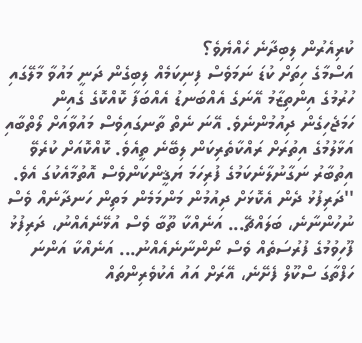ކުރިއެރުން ލިބިދާނެ ހެއްޔެވެ؟
އަސްމާގެ ހިތަށް ކުޑަ ނަމަވެސް ފިނިކަމެއް ލިބިގެން ދަނީ މައުވާ މާލޭގައި ހުރުމުގެ އިންތިޒާމު އޭނަގެ އެއްބަނޑު އެއްބަފާ ކޮއްކޮގެ ގެއިން ހަމަޖެހިގެން ދިއުމުންނެވެ. އޭނަ ނެތް ތާނގައިވެސް މައުވާއަށް ލޯތްބާއި އަޅާލުމުގެ އިތުރަށް ރައްކާތެރިކަން ލިބޭނެ ތީއެވެ. ކޮއްކޮއަށް ކުރެވޭ އިތުބާރު ނަގާނުލާނެކަމުގެ ފުރިހަމަ ޔަޤީންކަންވެސް އޮތުމާއެކުގަ އެވެ.
''ދަރިފުޅު ދެން އެކޮޅަށް ދިއުމުން މަންމަމެން މަތިން ހަނދާނެއް ވެސް ނުހުންނާނެ، ބަލައްޗޭ... އަނެއްކާ ތޫބާ ވެސް އުޅޭނެއެއްނު، ދަރިފުޅު ފޫހިވުމުގެ ފުރުސަތެއް ވެސް ނޯންނާނެއެއްނު... އަނެއްކާ އަންނަ ހަފްތާގަ ސްކޫލް ފެށޭނެ، އޭރަށް އައު އެކުވެރިންތައް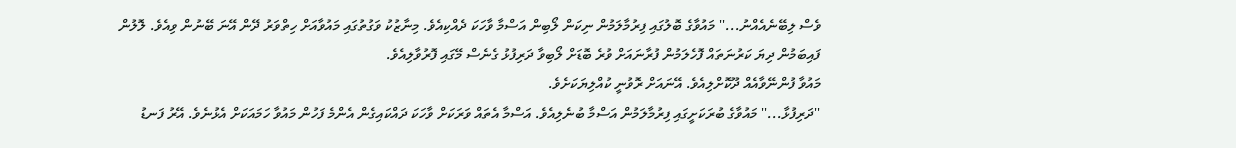ވެސް ލިބޭނެއެއްނު...'' މައުވާގެ ބޮލުގައި ފިރުމާލަމުން ނިކަން ލޯބިން އަސްމާ ވާހަކަ ދެއްކިއެވެ. މިނާޒުކު ވަގުތުގައި މައުވާއަށް ހިތްވަރު ދޭން އޭނަ ބޭނުން ވިއެވެ. ލޮލުން ފައިބަމުން ދިޔަ ކަރުނަތައް ފޮހެލަމުން ފުރާނައަށް ވުރެ ބޮޑަށް ލޯބިވާ ދަރިފުޅު ގެނެސް މޭގައި ފޮރުވާލިއެވެ.
މައުވާ ފުންނޭވާއެއް ދޫކޮށްލިއެވެ. އޭނައަށް ރޮވުނީ ކުއްލިޔަކަށެވެ.
''ދަރިފުޅާ...'' މައުވާގެ ބުރަކަށީގައި ފިރުމާލަމުން އަސްމާ ބުނެލިއެވެ. އަސްމާ އެތައް ވަރަކަށް ވާހަކަ ދައްކައިގެން އެންމެ ފަހުން މައުވާ ހަމައަކަށް އެޅުނެވެ. އޭރު ފަނޑު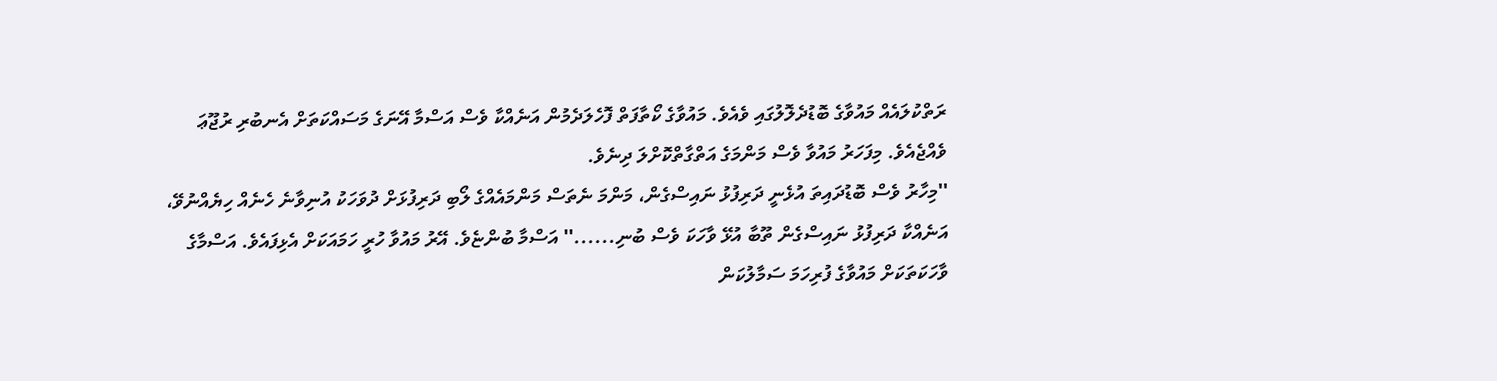ރަތްކުލައެއް މައުވާގެ ބޮޑުދެލޮލުގައި ވެއެވެ. މައުވާގެ ކޯތާފަތް ފޮހެލަދެމުން އަނެއްކާ ވެސް އަސްމާ އޭނަގެ މަސައްކަތަށް އެނބުރި ރުޖޫޢަ ވެއްޖެއެވެ. މިފަހަރު މައުވާ ވެސް މަންމަގެ އަތްގާތްކޮށްލަ ދިނެވެ.
''މިހާރު ވެސް ބޮޑުދައިތަ އުޅެނީ ދަރިފުޅު ނައިސްގެން، މަންމަ ނެތަސް މަންމައެއްގެ ލޯބި ދަރިފުޅަށް ދުވަހަކު އުނިވާނެ ހެނެއް ހިޔެއްނުވޭ، އަނެއްކާ ދަރިފުޅު ނައިސްގެން ތޫބާ އުޅޭ ވާހަކަ ވެސް ބުނި......'' އަސްމާ ބުންޏެވެ. އޭރު މައުވާ ހުރީ ހަމައަކަށް އެޅިފައެވެ. އަސްމާގެ ވާހަކަތަކަށް މައުވާގެ ފުރިހަމަ ސަމާލުކަން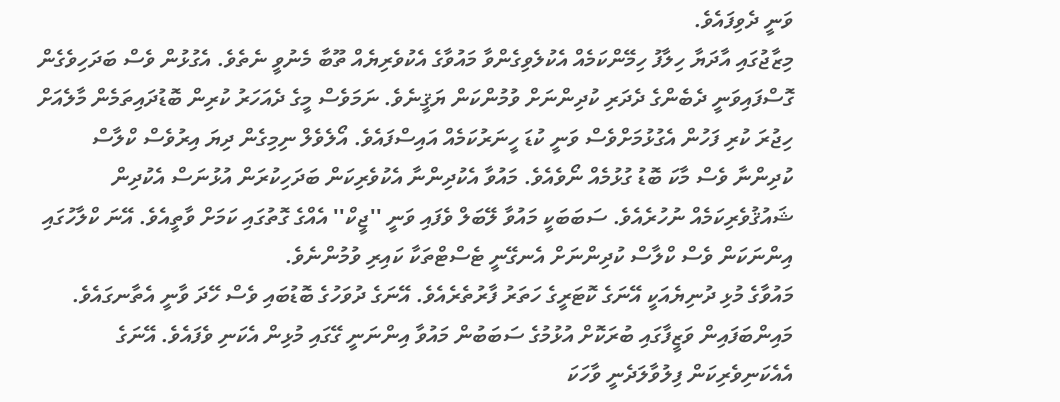ވަނީ ދެވިފައެވެ.
މިޒާޖުގައި އާދަޔާ ހިލާފު ހިމޭންކަމެއް އެކުލެވިގެންވާ މައުވާގެ އެކުވެރިޔެއް ތޫބާ މެނުވީ ނެތެވެ. އެގުޅުން ވެސް ބަދަހިވެގެން ގޮސްފައިވަނީ ދެބެންގެ ދެދަރި ކުދިންނަށް ވުމުންކަން ޔަޤީނެވެ. ނަމަވެސް މީގެ ދެއަހަރު ކުރިން ބޮޑުދައިތަމެން މާލެއަށް ހިޖުރަ ކުރި ފަހުން އެގުޅުމަށްވެސް ވަނީ ކުޑަ ހީނަރުކަމެއް އައިސްފައެވެ. އޯލެވެލް ނިމިގެން ދިޔަ އިރުވެސް ކްލާސް ކުދިންނާ ވެސް މާކަ ބޮޑު ގުޅުމެއް ނޯވެއެވެ. މައުވާ އެކުދިންނާ އެކުވެރިކަން ބަދަހިކުރަން އުޅުނަސް އެކުދިން ޝައުޤުވެރިކަމެއް ނުހުރެއެވެ. ސަބަބަކީ މައުވާ ލޭބަލް ވެފައި ވަނީ ''ޖީކް'' އެއްގެ ގޮތުގައި ކަމަށް ވާތީއެވެ. އޭނަ ކްލާހުގައި އިންނަކަން ވެސް ކްލާސް ކުދިންނަށް އެނގޭނީ ޓެސްޓްތަކާ ކައިރި ވުމުންނެވެ.
މައުވާގެ މުޅި ދުނިޔެއަކީ އޭނަގެ ކޮޓަރީގެ ހަތަރު ފާރުތެރެއެވެ. އޭނަގެ ދުވަހުގެ ބޮޑުބައި ވެސް ހޭދަ ވާނީ އެތާނގައެވެ. މައިންބަފައިން ވަޒީފާގައި ބުރަކޮށް އުޅުމުގެ ސަބަބުން މައުވާ އިންނަނީ ގޭގައި މުޅިން އެކަނި ވެފައެވެ. އޭނަގެ އެއެކަނިވެރިކަން ފިލުވާލަދެނީ ވާހަކަ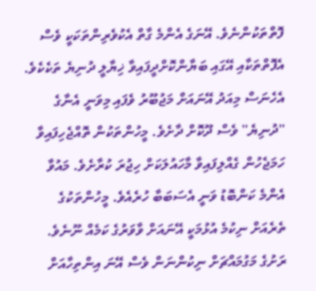ފޮތްތަކުންނެވެ. އޭނަގެ އެންމެ ގާތް އެކުވެރިންތަކަކީ ވެސް އެފޮތްތަކާއި އޭގައި ބަޔާންކޮށްދީފައިވާ ޚިޔާލީ ދުނިޔެ ތަކެކެވެ. އެހެނަސް މިއަދު އޭނައަށް މަޖުބޫރު ވެފައި މިވަނީ އެނާގެ ''ދުނިޔެ'' ވެސް ދޫކޮށް ދާށެވެ. މީހުންތަކުން ތޮއްޖެހިފައިވާ ހަމަޖެހުން ގެއްލިފައިވާ މާހައުލަކަށް ހިޖުރަ ކުރާށެވެ. މައުވާ އެންމެ ކަންބޮޑު ވަނީ އެސަބަބާ ހުރެއެވެ. މީހުންތަކުގެ ތެރެއަށް ނިކުމެ އުޅުމަކީ އޭނައަށް ވާވަރުގެ ކަމެއް ނޫނެވެ. ރަށުގެ މަގުމައްޗަށް ނިކުންނަން ވެސް އޭނަ އިންތިހާއަށް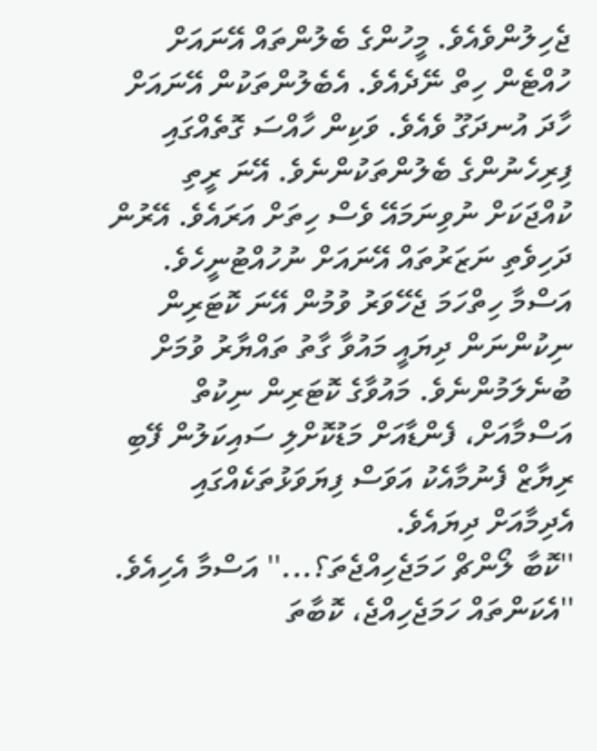ޖެހިލުންވެއެވެ. މީހުންގެ ބެލުންތައް އޭނައަށް ހުއްޓެން ހިތް ނޭދެއެވެ. އެބެލުންތަކުން އޭނައަށް ހާދަ އުނދަގޫ ވެއެވެ. ވަކިން ހާއްސަ ގޮތެއްގައި ފިރިހެނުންގެ ބެލުންތަކުންނެވެ. އޭނަ ރީތި ކުއްޖަކަށް ނުވިނަމައޭ ވެސް ހިތަށް އަރައެވެ. އޭރުން ދަހިވެތި ނަޒަރުތައް އޭނައަށް ނުހުއްޓުނީހެވެ.
އަސްމާ ހިތްހަމަ ޖެހޭވަރު ވުމުން އޭނަ ކޮޓަރިން ނިކުންނަން ދިޔައީ މައުވާ ގާތު ތައްޔާރު ވުމަށް ބުނެލަމުންނެވެ. މައުވާގެ ކޮޓަރިން ނިކުތް އަސްމާއަށް، ފެންޑާއަށް މަޑުކޮށްލި ސައިކަލުން ފޭބި ރިޔާޒް ފެނުމާއެކު އަވަސް ފިޔަވަޅުތަކެއްގައި އެދިމާއަށް ދިޔައެވެ.
''ކޮބާ ލޯންޗް ހަމަޖެހިއްޖެތަ؟...'' އަސްމާ އެހިއެވެ.
''އެކަންތައް ހަމަޖެހިއްޖެ، ކޮބާތަ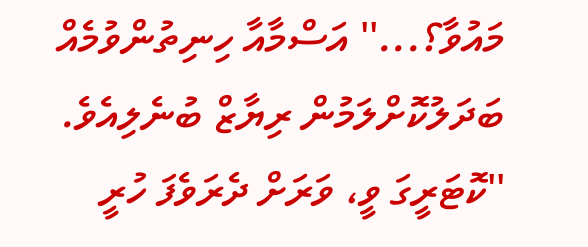މައުވާ؟...'' އަސްމާއާ ހިނިތުންވުމެއް ބަދަލުކޮށްލަމުން ރިޔާޒް ބުނެލިއެވެ.
''ކޮޓަރީގަ ވީ، ވަރަށް ދެރަވެފަ ހުރީ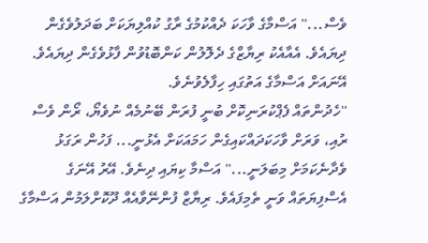ވެސް...'' އަސްމާގެ ވާހަކަ ދެއްކުމުގެ ރާގު ކުއްލިޔަކަށް ބަދަލުވެގެން ދިޔައެވެ. އެއާއެކު ރިޔާޒްގެ ދެލޮލުން ކަންބޮޑުވުން ފާޅުވެގެން ދިޔައެވެ. އޭނައަށް އަސްމާގެ އަތުގައި ހިފާލެވުނެވެ.
''ހެދުންތައް ފެޕްކުރަނިކޮށް ބުނީ ފުރަން ބޭނުމެއް ނުވެޔޯ، ރޯން ވެސް ރުއި، ވަރަށް ވާހަކަދައްކައިގެން ހަމައަކަށް އެޅުނީ... ފަހުން ރަގަޅު ވެދާނެކަމަށް މިބަލަނީ...'' އަސްމާ ކިޔައި ދިނެވެ. އޭރު އޭނަގެ އެސްފިޔަތައް ވަނީ ތެމިފައެވެ. ރިޔާޒް ފުންނޭވާއެއް ދޫކޮށްލަމުން އަސްމާގެ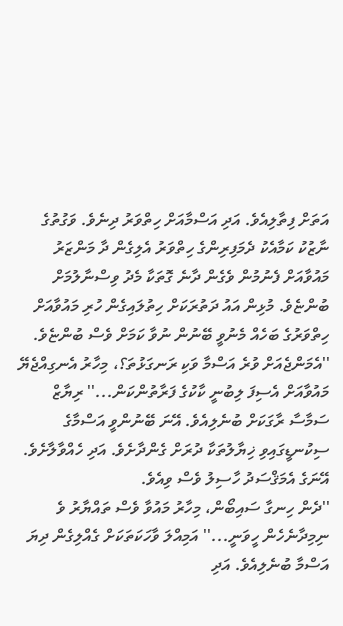އަތަށް ފިތާލިއެވެ. އަދި އަސްމާއަށް ހިތްވަރު ދިނެވެ. ވަގުތުގެ ނާޒުކު ކަމާއެކު ދެމަފިރިންގެ ހިތްވަރު އެލިގެން ދާ މަންޒަރު މައުވާއަށް ފެނުމުން ވެގެން ދާނެ ގޮތަކާ މެދު ވިސްނާލުމަށް ބުންޏެވެ. މުޅިން އައު ދަތުރަކަށް ހިތުލައިގެން ހުރި މައުވާއަށް ހިތްވަރުގެ ބަހެއް މެނުވީ ބޭނުން ނުވާ ކަމަށް ވެސް ބުންޏެވެ.
''އެމަންޖެއަށް ވުރެ އަސްމާ ވަކި ރަނގަޅުތަ؟، މިހާރު އެނގިއްޖެޔޭ މައުވާއަށް އެސިފަ ލިބުނީ ކާކުގެ ފަރާތުންކަން...'' ރިޔާޒް ސަމާސާ ރާގަކަށް ބުނެލިއެވެ. އޭނަ ބޭނުންވީ އަސްމާގެ ސިކުނޑީގައިވި ޚިޔާލުތަކާ ދުރަށް ގެންދާށެވެ. އަދި ހެއްވާލާށެވެ. އޭނަގެ އެމަޤްސަދު ހާސިލު ވެސް ވިއެވެ.
''ދެން ހިނގާ ސައިބޯން، މިހާރު މައުވާ ވެސް ތައްޔާރު ވެ ނިމިދާނެހެން ހީވަނީ...'' އަމިއްލަ ވާހަކަތަކަށް ގެއްލިގެން ދިޔަ އަސްމާ ބުނެލިއެވެ. އަދި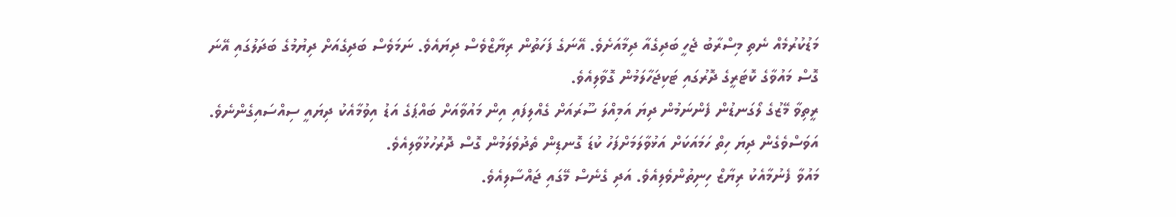މަޑުކުރުމެއް ނެތި މިސްރާބު ޖެހީ ބަދިގެއާ ދިމާއަށެވެ. އޭނަގެ ފަހަތުން ރިޔާޒްވެސް ދިޔައެވެ. ނަމަވެސް ބަދިގެއަށް ދިޔުމުގެ ބަދަލުގައި އޭނަ ގޮސް މައުވާގެ ކޮޓަރީގެ ދޮރުގައި ޓަކިޖަހާލަމުން ގޮވާލިއެވެ.
ރީތިވާ މޭޒުގެ ލޯގަނޑުން ފެންނަމުން ދިޔަ އަމިއްލަ ސޫރައަށް ގެއްލިފައި އިން މައުވާއަށް ބައްޕަގެ އަޑު އިވުމާއެކު ދިޔައީ ސިއްސައިގެންނެވެ. އަވަސްވެގެން ދިޔަ ހިތް ހަމައަކަށް އަޅުވާލަމަށްފަހު ކުޑަ ގޮނޑިން ތެދުވެލަމުން ގޮސް ދޮރުހުޅުވާލިއެވެ.
މައުވާ ފެނުމާއެކު ރިޔާޒް ހިނިތުންވެލިއެވެ. އަދި ގެނެސް މޭގައި ޖައްސާލިއެވެ.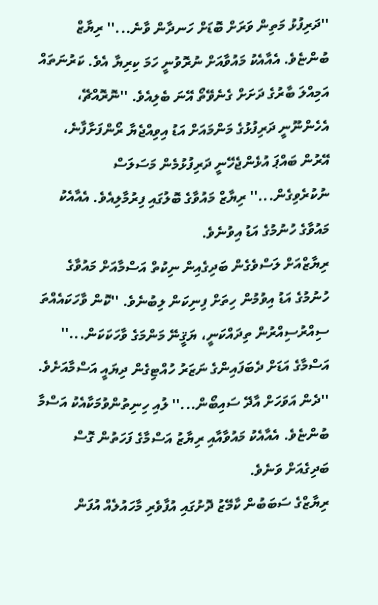''ދަރިފުޅު މަތިން ވަރަށް ބޮޑަށް ހަނދާން ވާނެ...'' ރިޔާޒް ބުންޏެވެ. އެއާއެކު މައުވާއަށް ނުރޮވުނީ ހަމަ ކިރިޔާ އެވެ. ކަރުނަތައް އަމިއްލަ ބާރުގެ ދަށަށް ގެނެވޭތޯ އޭނަ ބެލިއެވެ. ''ނޮރޮއްޗޭ، އެހެންނޫނީ ދަރިފުޅުގެ މަންމައަށް އަޑު އިވިއްޖެޔާ ރޯންފަށާފާނެ، އޭރުން ބައްޕަ އުޅެންޖެހޭނީ ދަރިފުޅުމެން މަސަލަސް ނުކުރެވިގެން...'' ރިޔާޒް މައުވާގެ ބޮލުގައި ފިރުމާލިއެވެ. އެއާއެކު މައުވާގެ ހުނުމުގެ އަޑު އިވުނެވެ.
ރިޔާޒްއަށް ލަސްވެގެން ބަދިގެއިން ނިކުތް އަސްމާއަށް މައުވާގެ ހުނުމުގެ އަޑު އިވުމުން ހިތަށް ފިނިކަން ލިބުނެވެ. ''ކޮން ވާހަކައެއްތަ ސިއްރުސިއްރުން ތިދައްކަނީ، ޔަޤީނޭ މަންމަގެ ވާހަކަކަން...'' އަސްމާގެ އަޑަށް ދެބަފައިންގެ ނަޒަރު ހުއްޓިގެން ދިޔައީ އަސްމާއަށެވެ.
''ދެން އަވަހަށް އާދޭ ސައިބޯން...'' ލުއި ހިނިތުންވުމަކާއެކު އަސްމާ ބުންޏެވެ. އެއާއެކު މައުވާއާއި ރިޔާޒު އަސްމާގެ ފަހަތުން ގޮސް ބަދިގެއަށް ވަނެވެ.
ރިޔާޒްގެ ސަބަބުން ކާމޭޒު ދޮށުގައި އުފާވެރި މާހައުލެއް އުފަން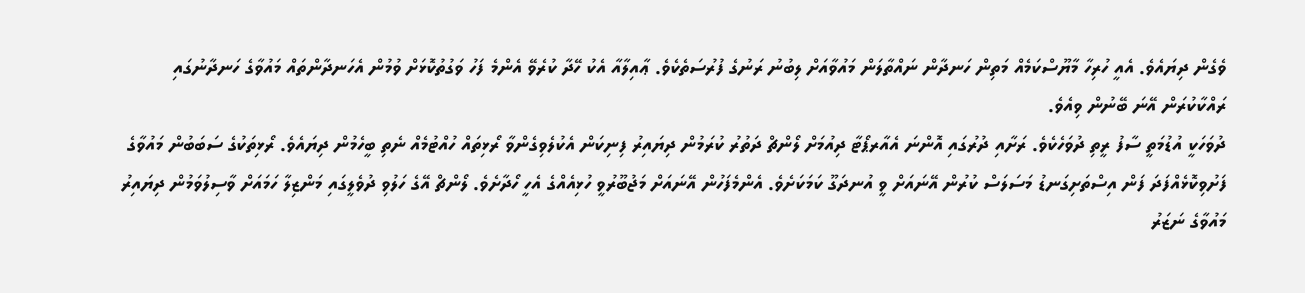ވެގެން ދިޔައެވެ. އެއީ ހުރިހާ މާޔޫސްކަމެއް މަތިން ހަނދާން ނައްތާލަން މައުވާއަށް ލިބުނު ރަނުގެ ފުރުސަތެކެވެ. ޢާއިލާއާ އެކު ހޭދާ ކުރެވޭ އެންމެ ފަހު ވަގުތުކޮޅަށް ވުމުން އެހަނދާންތައް މައުވާގެ ހަނދާނުގައި ރައްކާކުރަން އޭނަ ބޭނުން ވިއެވެ.
ދުވަހަކީ އުޑުމަތީ ސާފު ރީތި ދުވަހެކެވެ. ރަށާއި ދުރުގައި އޮންނަ އެއާރޕޯޓާ ދިއުމަށް ލޯންޗް ދަތުރު ކުރަމުން ދިޔައިރު ފިނިކަން އެކުލެވިގެންވާ ރޯޅިތައް ހުއްޓުމެއް ނެތި ބީހެމުން ދިޔައެވެ. ރޯޅިތަކުގެ ސަބަބުން މައުވާގެ ފަށުވިކޮޅެއްފަދަ ފަން އިސްތަށިގަނޑު މަސަލަސް ކުރުން އޭނައަށް ވީ އުނދަގޫ ކަމަކަށެވެ. އެންމެފަހުން އޭނައަށް މަޖުބޫރުވީ ހުޅިއެއްގެ އެހީ ހޯދާށެވެ. ލޯންޗް އޭގެ ހަލުވި ދުވެލީގައި މަންޒިލާ ހަމައަށް ވާސިލުވަމުން ދިޔައިރު މައުވާގެ ނަޒަރު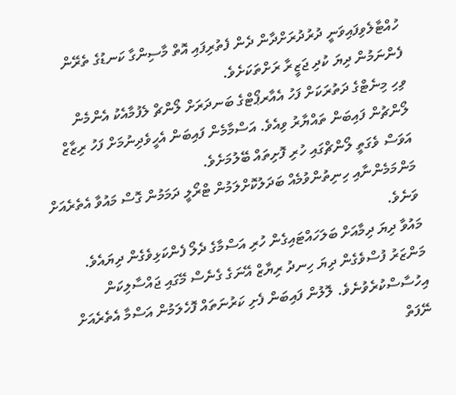ހުއްޓާލެވިފައިވަނީ ދުރުދުރަށްދާން ދެން ފެތުރިފައި އޮތް މާސިންގާ ކަނޑުގެ ތެރޭން ފެންނަމުން ދިޔަ ކުދި ޖަޒީރާ ރަށްތަކަށެވެ.
ވިހި މިނެޓްގެ ދަތުރަކަށް ފަހު އެއާރޕޯޓްގެ ބަނދަރަށް ލޯންޗް ލެފުމާއެކު އެންމެން ލޯންޗުން ފައިބަން ތައްޔާރު ވިއެވެ. އަސްމާމެން ފައިބަން އެހީވެދިނުމަށް ފަހު ރިޒާޒް އަވަސް ވެގަތީ ލޯންޗްގައި ހުރި ފޮށިތައް ބޭލުމަށެވެ.
މަންމަމެންނާއި ހިނިތުންވުމެއް ބަދަލުކޮށްލަމުން ޓްރޯލީ ދަމަމުން ގޮސް މައުވާ އެތެރެއަށް ވަނެވެ.
މައުވާ ދިޔަ ދިމާއަށް ބަލަހައްޓައިގެން ހުރި އަސްމާގެ ދެލޯ ފެންކަޅިވެގެން ދިޔައެވެ. މަންޒަރު ފުސްވެގެން ދިޔަ ހިނދު ރިޔާޒް އޭނަގެ ގެނެސް މޭގައި ޖައްސާލިކަން އިހުސާސްކުރެވުނެވެ. ލޮލުން ފައިބަން ފެށި ކަރުނަތައް ފޮހެލަމުން އަސްމާ އެތެރެއަށް ނޭފަތް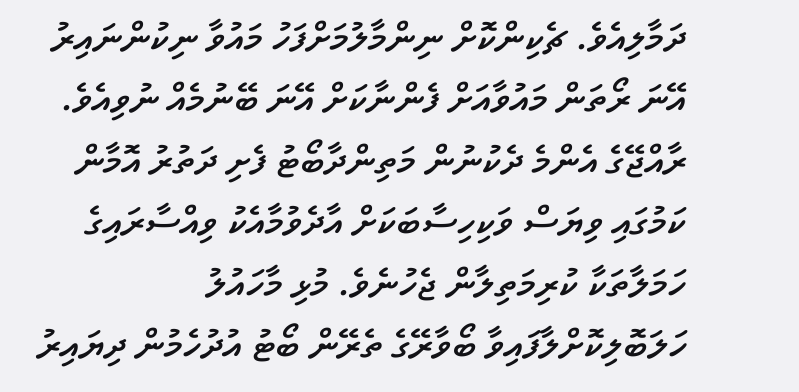ދަމާލިއެވެ. ޗެކިންކޮށް ނިންމާލުމަށްފަހު މައުވާ ނިކުންނައިރު އޭނަ ރޯތަން މައުވާއަށް ފެންނާކަށް އޭނަ ބޭނުމެއް ނުވިއެވެ.
ރާއްޖޭގެ އެންމެ ދެކުނުން މަތިންދާބޯޓު ފެށި ދަތުރު އޮމާން ކަމުގައި ވިޔަސް ވަކިހިސާބަކަށް އާދެވުމާއެކު ވިއްސާރައިގެ ހަމަލާތަކާ ކުރިމަތިލާން ޖެހުނެވެ. މުޅި މާހައުލު ހަލަބޮލިކޮށްލާފައިވާ ބޯވާރޭގެ ތެރޭން ބޯޓު އުދުހެމުން ދިޔައިރު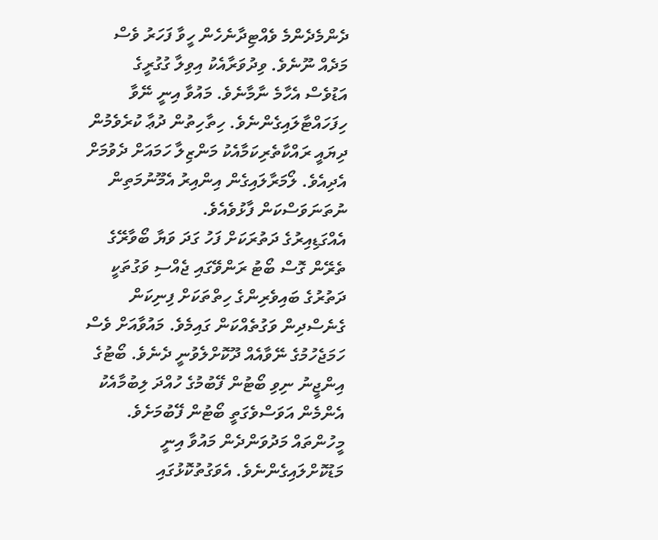ދެންމެދެންމެ ވެއްޓިދާނެހެން ހީވާ ފަހަރު ވެސް މަދެއް ނޫނެވެ. ވިދުވަރާއެކު އިވިލާ ގުގުރީގެ އަޑުވެސް އެހާމެ ނާމާނެވެ. މައުވާ އިނީ ނޭވާ ހިފަހައްޓާލައިގެންނެވެ. ހިތާހިތުން ދުޢާ ކުރެވެމުން ދިޔައީ ރައްކާތެރިކަމާއެކު މަންޒިލާ ހަމައަށް ދެވުމަށް އެދިއެވެ. ލޯމަރާލައިގެން އިންއިރު އެމޫނުމަތިން ނުތަނަވަސްކަން ފާޅުވެއެވެ.
އެއްގަޑިއިރުގެ ދަތުރަކަށް ފަހު ގަދަ ވަޔާ ބޯވާރޭގެ ތެރޭން ގޮސް ބޯޓު ރަންވޭގައި ޖެއްސި ވަގުތަކީ ދަތުރުގެ ބައިވެރިންގެ ހިތްތަކަށް ފިނިކަން ގެނެސްދިން ވަގުތެއްކަން ގައިމެވެ. މައުވާއަށް ވެސް ހަމަޖެހުމުގެ ނޭވާއެއް ދޫކޮށްލެވުނީ ދެނެވެ. ބޯޓުގެ އިންޖީނު ނިވި ބޯޓުން ފޭބުމުގެ ހުއްދަ ލިބުމާއެކު އެންމެން އަވަސްވެގަތީ ބޯޓުން ފޭބުމަށެވެ. މީހުންތައް މަދުވަންދެން މައުވާ އިނީ މަޑުކޮށްލައިގެންނެވެ. އެވަގުތުކޮޅުގައި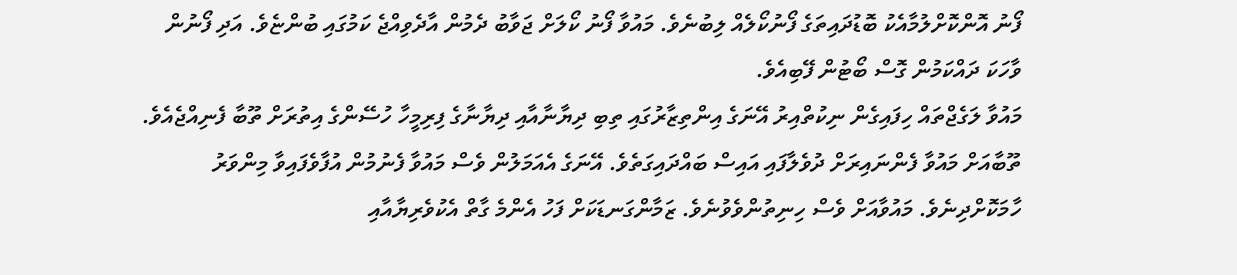ފޯނު އޮންކޮށްލުމާއެކު ބޮޑުދައިތަގެ ފޯނުކޯލެއް ލިބުނެވެ. މައުވާ ފޯނު ކޯލަށް ޖަވާބު ދެމުން އާދެވިއްޖެ ކަމުގައި ބުންޏެވެ. އަދި ފޯނުން ވާހަކަ ދައްކަމުން ގޮސް ބޯޓުން ފޭބިއެވެ.
މައުވާ ލަގެޖްތައް ހިފައިގެން ނިކުތްއިރު އޭނަގެ އިންތިޒާރުގައި ތިބި ދިޔާނާއާއި ދިޔާނާގެ ފިރިމީހާ ހުސޭންގެ އިތުރަށް ތޫބާ ފެނިއްޖެއެވެ. ތޫބާއަށް މައުވާ ފެންނައިރަށް ދުވެލާފައި އައިސް ބައްދައިގަތެވެ. އޭނަގެ އެއަމަލުން ވެސް މައުވާ ފެނުމުން އުފާވެފައިވާ މިންވަރު ހާމަކޮށްދިނެވެ. މައުވާއަށް ވެސް ހިނިތުންވެވުނެވެ. ޒަމާންގަނޑަކަށް ފަހު އެންމެ ގާތް އެކުވެރިޔާއާއި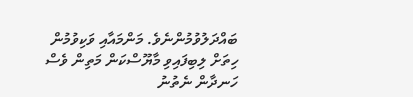ބައްދަލުވުމުންނެވެ. މަންމައާއި ވަކިވުމުން ހިތަށް ލިބިފައިވި މާޔޫސްކަން މަތިން ވެސް ހަނދާން ނެތުނު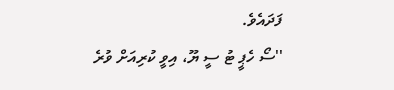ފަދައެވެ.
''ސޯ ހެޕީ ޓު ސީ ޔޫ، އިވީ ކުރިއަށް ވުރެ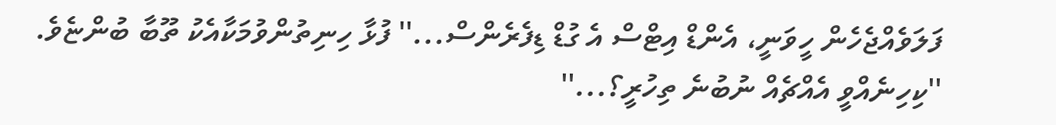ފަލަވެއްޖެހެން ހީވަނީ، އެންޑް އިޓްސް އެ ގުޑް ޑިފެރެންސް...'' ފުޅާ ހިނިތުންވުމަކާއެކު ތޫބާ ބުންޏެވެ.
''ކިހިނެއްވީ އެއްޗެއް ނުބުނެ ތިހުރީ؟...''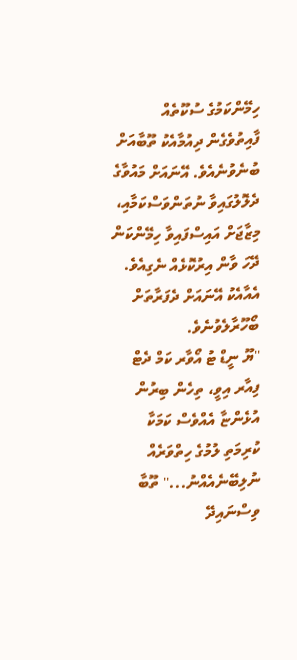ހިމޭންކަމުގެ ސުކޫތެއް ފާއިތުވެގެން ދިއުމާއެކު ތޫބާއަށް ބުނެވުނެއެވެ. އޭނައަށް މައުވާގެ ދެލޮލުގައިވާ ނުތަންވަސްކަމާއި، މިޒާޖަށް އައިސްފައިވާ ހިމޭންކަން ދޭހަ ވާން އިރުކޮޅެއް ނެގިއެވެ. އެއާއެކު އޭނައަށް ދެފަރާތަށް ބޯހޫރާލެވުނެވެ.
''ޔޫ ނީޑް ޓު އޯވާރ ކަމް ދެޓް ފިއާރ އިވީ، ތިހެން ބިރުން އުޅެންޏާ އެއްވެސް ކަމަކާ ކުރިމަތި ލުމުގެ ހިތްވަރެއް ނުލިބޭނެއެއްނު...'' ތޫބާ ވިސްނައިދޭ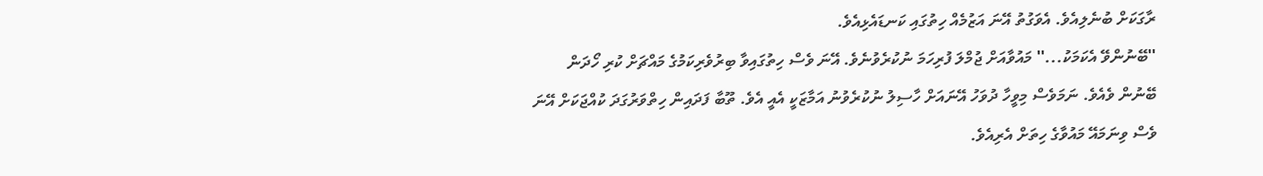ރާގަކަށް ބުނެލިއެވެ. އެވަގުތު އޭނަ އަޒުމެއް ހިތުގައި ކަނޑައެޅިއެވެ.
''ބޭނުންވޭ އެކަމަކު...'' މައުވާއަށް ޖުމްލަ ފުރިހަމަ ނުކުރެވުނެވެ. އޭނަ ވެސް ހިތުގައިވާ ބިރުވެރިކަމުގެ މައްޗަށް ކުރި ހޯދަން ބޭނުން ވެއެވެ. ނަމަވެސް މިވީހާ ދުވަހު އޭނައަށް ހާސިލު ނުކުރެވުނު އަމާޒަކީ އެއީ އެވެ. ތޫބާ ފަދައިން ހިތްވަރުގަދަ ކުއްޖަކަށް އޭނަ ވެސް ވިނަމައޭ މައުވާގެ ހިތަށް އެރިއެވެ.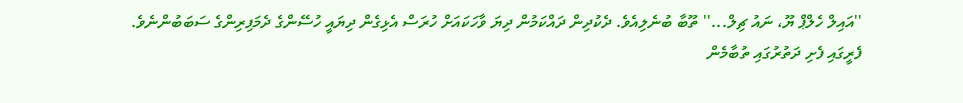''އައިލް ހެލްޕް ޔޫ، ނައު ޗިލް...'' ތޫބާ ބުނެލިއެވެ. ދެކުދިން ދައްކަމުން ދިޔަ ވާހަކައަށް ހުރަސް އެޅިގެން ދިޔައީ ހުސޭންގެ ދެމަފިރިންގެ ސަބަބުންނެވެ.
ފެރީގައި ފެށި ދަތުރުގައި ތުބާމެން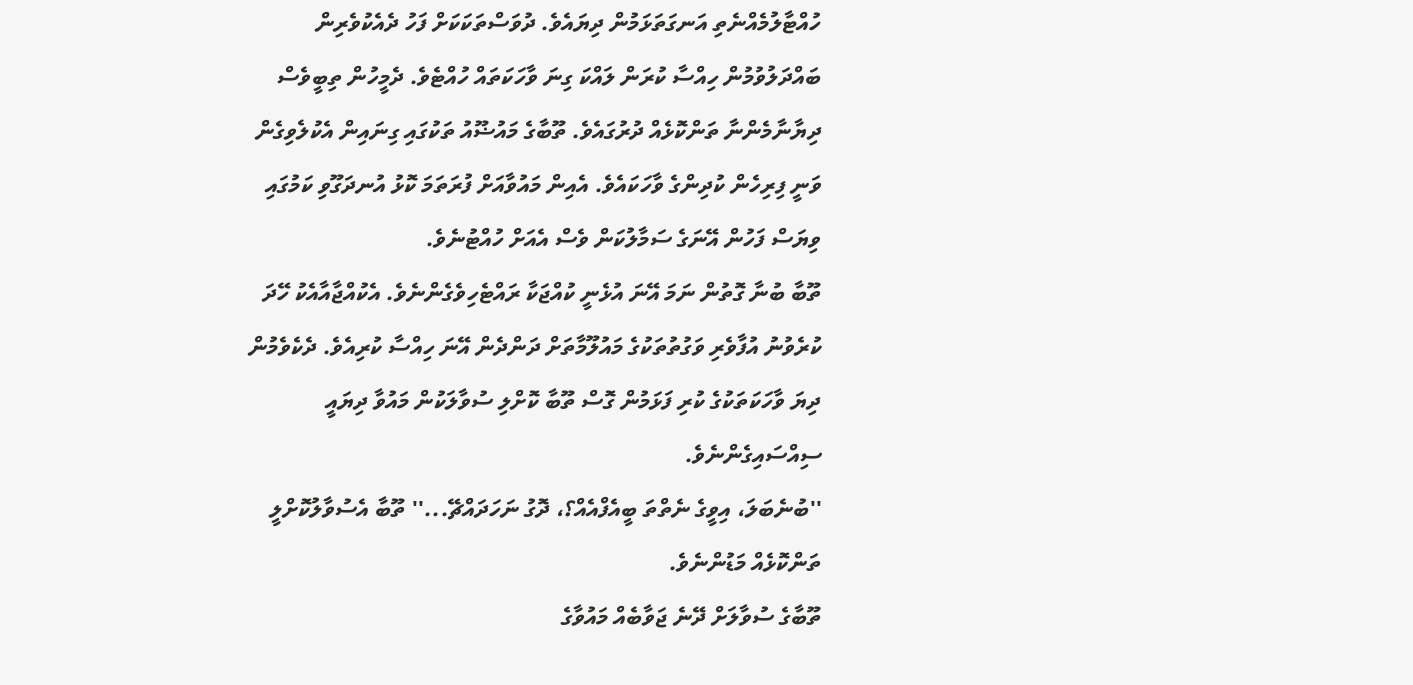ހުއްޓާލުމެއްނެތި އަނގަތަޅަމުން ދިޔައެވެ. ދުވަސްތަކަކަށް ފަހު ދެއެކުވެރިން ބައްދަލުވުމުން ހިއްސާ ކުރަން ލައްކަ ގިނަ ވާހަކަތައް ހުއްޓެވެ. ދެމީހުން ތިބީވެސް ދިޔާނާމެންނާ ތަންކޮޅެއް ދުރުގައެވެ. ތޫބާގެ މައުޟޫއު ތަކުގައި ގިނައިން އެކުލެވިގެން ވަނީ ފިރިހެން ކުދިންގެ ވާހަކައެވެ. އެއިން މައުވާއަށް ފުރަތަމަ ކޮޅު އުނދަގޫވި ކަމުގައި ވިޔަސް ފަހުން އޭނަގެ ސަމާލުކަން ވެސް އެއަށް ހުއްޓުނެވެ.
ތޫބާ ބުނާ ގޮތުން ނަމަ އޭނަ އުޅެނީ ކުއްޖަކާ ރައްޓެހިވެގެންނެވެ. އެކުއްޖާއާއެކު ހޭދަ ކުރެވުނު އުފާވެރި ވަގުތުތަކުގެ މައުލޫމާތަށް ދަންދެން އޭނަ ހިއްސާ ކުރިއެވެ. ދެކެވެމުން ދިޔަ ވާހަކަތަކުގެ ކުރި ފަޅަމުން ގޮސް ތޫބާ ކޮށްލި ސުވާލަކުން މައުވާ ދިޔައީ ސިއްސައިގެންނެވެ.
''ބުނެބަލަ، އިވީގެ ނެތްތަ ބީއެފްއެއް؟، ދޮގު ނަހަދައްޗޭ...'' ތޫބާ އެސުވާލުކޮށްލީ ތަންކޮޅެއް މަޑުންނެވެ.
ތޫބާގެ ސުވާލަށް ދޭނެ ޖަވާބެއް މައުވާގެ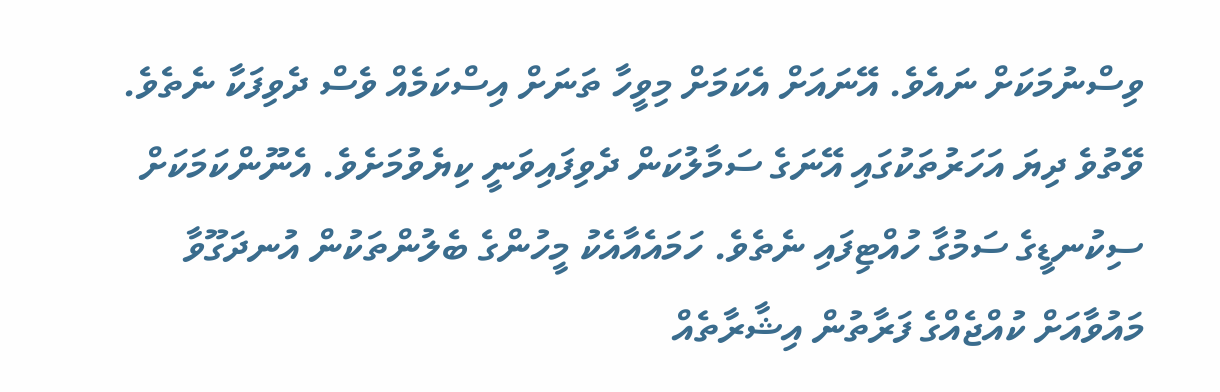ވިސްނުމަކަށް ނައެވެ. އޭނައަށް އެކަމަށް މިވީހާ ތަނަށް އިސްކަމެއް ވެސް ދެވިފަކާ ނެތެވެ. ވޭތުވެ ދިޔަ އަހަރުތަކުގައި އޭނަގެ ސަމާލުކަން ދެވިފައިވަނީ ކިޔެވުމަށެވެ. އެނޫންކަމަކަށް ސިކުނޑީގެ ސަމުގާ ހުއްޓިފައި ނެތެވެ. ހަމައެއާއެކު މީހުންގެ ބެލުންތަކުން އުނދަގޫވާ މައުވާއަށް ކުއްޖެއްގެ ފަރާތުން އިޝާރާތެއް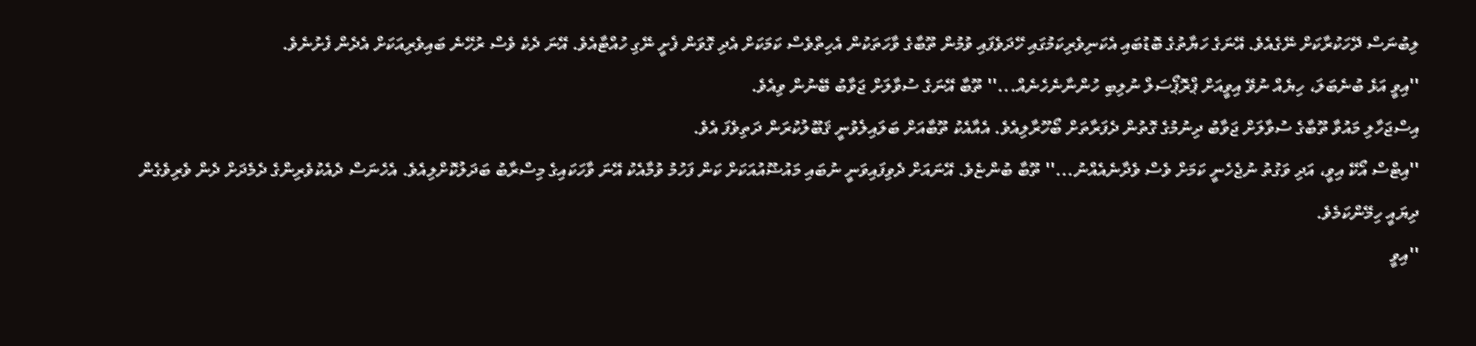ލިބުނަސް ދޭހަކުރާކަށް ނޭގެއެވެ. އޭނަގެ ހަޔާތުގެ ބޮޑުބައި އެކަނިވެރިކަމުގައި ހޭދަވެފައި ވުމުން ތޫބާގެ ވާހަތަކުން އެހިތްވެސް ކަމަކަށް އެދި ގޮވަން ފެށީ ނޭގި ހުއްޓާއެވެ. އޭނަ ދެކެ ވެސް ރުހޭނެ ބައިވެރިއަކަށް އެދެން ފެށުނެވެ.
''އިވީ އަޅެ ބުނެބަލަ، ހިޔެއް ނުވޭ އިވީއަށް ޕްރޮޕޯސަލް ނުލިބި ހުންނާނެހެނެއް...'' ތޫބާ އޭނަގެ ސުވާލަށް ޖަވާބު ބޭނުން ވިއެވެ.
އިސްޖަހާލި މައުވާ ތޫބާގެ ސުވާލަށް ޖަވާބު ދިނުމުގެ ގޮތުން ދެފަރާތަށް ބޯހޫރާލިއެވެ. އެއާއެކު ތޫބާއަށް ބަލައިލެވުނީ ޤަބޫލުކުރަން ދަތިވެފަ އެވެ.
''އިޓްސް އޯކޭ އިވީ، އަދި ވަގުތު ނުޖެހެނީ ކަމަށް ވެސް ވެދާނެއެއްނު...'' ތޫބާ ބުންޏެވެ. އޭނައަށް ދެވިފައިވަނީ ނުބައި މައުޟޫއުއަކަށް ކަން ފަހުމު ވުމާއެކު އޭނަ ވާހަކައިގެ މިސްރާބު ބަދަލުކޮށްލިއެވެ. އެހެނަސް ދެއެކުވެރިންގެ ދެމެދަށް ދެން ވެރިވެގެން ދިޔައީ ހިމޭންކަމެވެ.
''އިވީ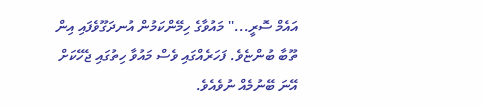އައެމް ސޮރީ...'' މައުވާގެ ހިމޭންކަމުން އުނދަގޫވެފައި އިން ތޫބާ ބުންޏެވެ. ފަހަރެއްގައި ވެސް މައުވާ ހިތުގައި ޖެހޭކަށް އޭނަ ބޭނުމެއް ނުވެއެވެ.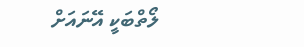ލޯތްބަކީ އޭނައަށް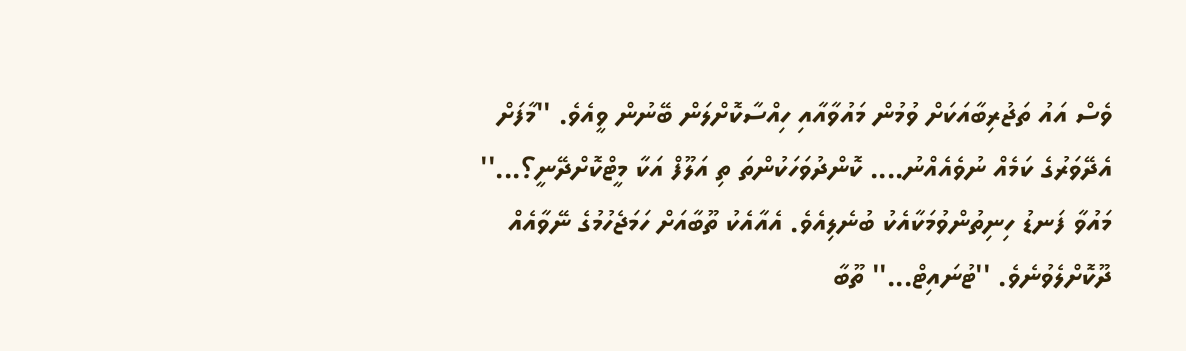ވެސް އައު ތަޖުރިބާއަކަށް ވުމުން މައުވާއާއި ހިއްސާކޮށްލަން ބޭނުން ވީއެވެ. ''މާފަށް އެދޭވަރުގެ ކަމެއް ނުވެއެއްނު.... ކޮންދުވަހަކުންތަ ތި އަލޫފް އަކާ މީޓްކޮށްދޭނީ؟...'' މައުވާ ފަނޑު ހިނިތުންވުމަކާއެކު ބުނެލިއެވެ. އެއާއެކު ތޫބާއަށް ހަމަޖެހުމުގެ ނޭވާއެއް ދޫކޮށްލެވުނެވެ. ''ޓުނައިޓް...'' ތޫބާ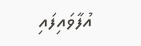އުފާވައިފައި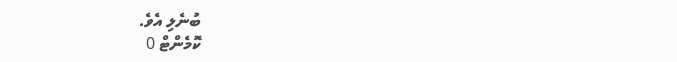ބުނެލި އެވެ.
ކޮމެންޓް 0